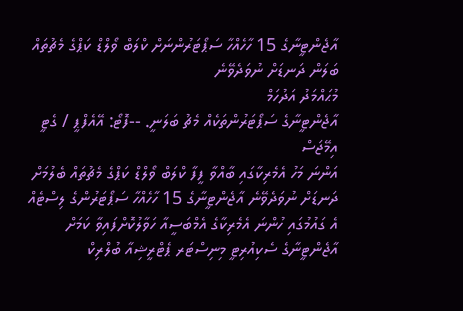އާޖެންޓީނާގެ 15 ހާހެއްހާ ސަޕޯޓަރުންނަށް ކްލަބް ވޯލްޑް ކަޕްގެ މެޗުތައް ބަލަން ދަނޑަށް ނުވަދެވޭނެ
މުޙައްމަދު އަދުހަމް
އާޖެންޓީނާގެ ސަޕޯޓަރުންތަކެއް މެޗު ބަލަނީ. --ފޮޓޯ: އޭއެފްޕީ / ގެޓީ އިމޭޖަސް
އަންނަ މަހު އެމެރިކާގައި ބާއްވާ ފީފާ ކްލަބް ވޯލްޑް ކަޕްގެ މެޗުތައް ބެލުމަށް ދަނޑަށް ނުވަދެވޭނެ އާޖެންޓީނާގެ 15 ހާހެއްހާ ސަޕޯޓަރުންގެ ލިސްޓެއް އެ ގައުމުގައި ހުންނަ އެމެރިކާގެ އެމްބަސީއާ ހަވާލުކޮށްފައިވާ ކަމަށް އާޖެންޓީނާގެ ސެކިއުރިޓީ މިނިސްޓަރ ޕެޓްރީޝިއާ ބުލްރިކް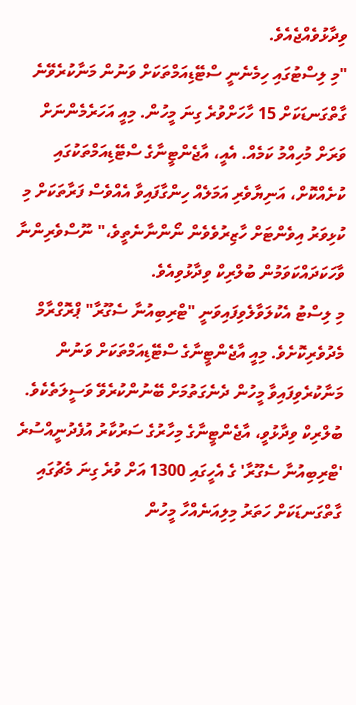ވިދާޅުވެއްޖެއެވެ.
"މި ލިސްޓުގައި ހިމެނެނީ ސްޓޭޑިއަމްތަކަށް ވަނުން މަނާކުރެވޭނެ ގާތްގަނޑަކަށް 15 ހާހަށްވުރެ ގިނަ މީހުން. މިއީ އަހަރެމެންނަށް ވަރަށް މުހިއްމު ކަމެއް. އެއީ، އާޖެންޓީނާގެ ސްޓޭޑިއަމްތަކުގައި ކުށެއްކޮށް، އަނިޔާވެރި އަމަލެއް ހިންގާފައިވާ އެއްވެސް ފަރާތަކަށް މި ކުޅިވަރު އިވެންޓަށް ހާޒިރުވެވެން ނޯންނާނެތީވެ،" ނޫސްވެރިންނާ ވާހަކަދައްކަވަމުން ބުލްރިކް ވިދާޅުވިއެވެ.
މި ލިސްޓު އެކުލަވާލެވިފައިވަނީ "ޓްރިބިއުނާ ސެގޫރާ" ޕްރޮގްރާމް މެދުވެރިކޮށެވެ. މިއީ އާޖެންޓީނާގެ ސްޓޭޑިއަމްތަކަށް ވަނުން މަނާކުރެވިފައިވާ މީހުން ދެނެގަތުމަށް ބޭނުންކުރެވޭ ވަސީލަތެކެވެ.
ބުލްރިކް ވިދާޅުވީ، އާޖެންޓީނާގެ މިހާރުގެ ސަރުކާރު އުފެދުނީއްސުރެ 'ޓްރިބިއުނާ ސެގޫރާ' ގެ އެހީގައި 1300 އަށް ވުރެ ގިނަ މެޗުގައި ގާތްގަނޑަކަށް ހަތަރު މިލިއަނެއްހާ މީހުން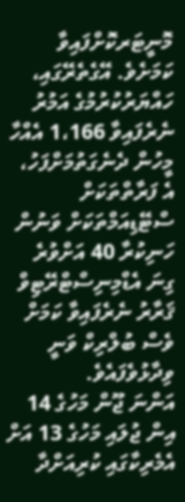މޮނީޓަރކޮށްފައިވާ ކަމަށެވެ. އޭގެތެރޭގައި، ހައްޔަރުކުރުމުގެ އަމުރު ނެރެފައިވާ 1،166 އެއްހާ މީހުން ދެނެގަތުމަށްފަހު، އެ ފަރާތްތަކަށް ސްޓޭޑިއަމްތަކަށް ވަނުން ހަނިކުރާ 40 އަށްވުރެ ގިނަ އެޑްމިނިސްޓްރޭޓިވް ޤަރާރު ނެރެފައިވާ ކަމަށް ވެސް ބުލްރިކް ވަނީ ވިދާޅުވެފައެވެ.
އަންނަ ޖޫން މަހުގެ 14 އިން ޖުލައި މަހުގެ 13 އަށް އެމެރިކާގައި ކުރިއަށްދާ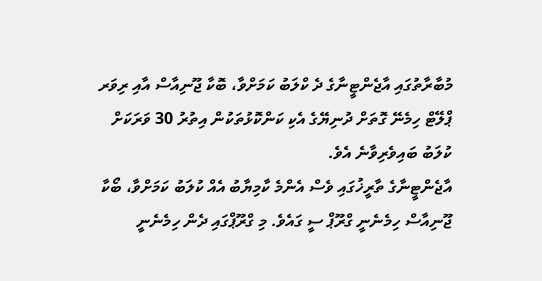މުބާރާތުގައި އާޖެންޓީނާގެ ދެ ކްލަބު ކަމަށްވާ، ބޮކާ ޖޫނިއާސް އާއި ރިވަރ ޕްލޭޓް ހިމެނޭ ގޮތަށް ދުނިޔޭގެ އެކި ކަންކޮޅުތަކުން އިތުރު 30 ވަރަކަށް ކުލަބު ބައިވެރިވާނެ އެވެ.
އާޖެންޓީނާގެ ތާރީޚުގައި ވެސް އެންމެ ކާމިޔާބު އެއް ކުލަބު ކަމަށްވާ، ބޯކާ ޖޫނިއާސް ހިމެނެނީ ގްރޫޕް ސީ ގައެވެ. މި ގްރޫޕްގައި ދެން ހިމެނެނީ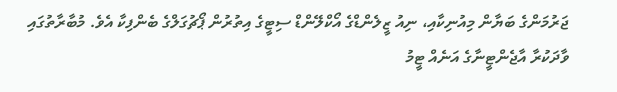ޖަރުމަންގެ ބަޔާން މިއުނިކާއި، ނިއު ޒީލެންޑްގެ އޯކްލޭންޑް ސިޓީގެ އިތުރުން ޕޯޗުގަލްގެ ބެންފިކާ އެވެ. މުބާރާތުގައި ވާދަކުރާ އާޖެންޓީނާގެ އަނެއް ޓީމު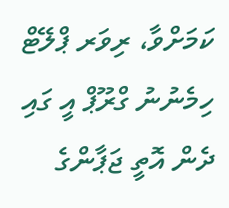ކަމަށްވާ، ރިވަރ ޕްލޭޓް ހިމެނުނު ގްރޫޕް އީ ގައި ދެން އޮތީ ޖަޕާންގެ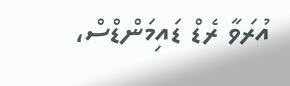އުރަވާ ރެޑް ޑައިމަންޑްސް،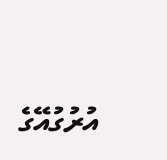އުރުގުއޭގެ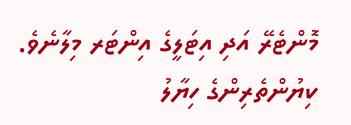މޮންޓެރޭ އަދި އިޓަލީގެ އިންޓަރ މިލާނެވެ.
ކިޔުންތެރިންގެ ހިޔާލު